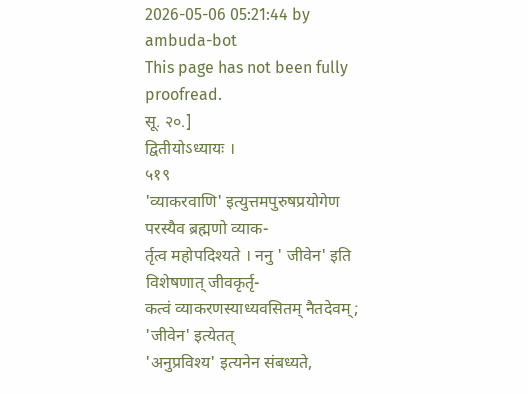2026-05-06 05:21:44 by ambuda-bot
This page has not been fully proofread.
सू. २०.]
द्वितीयोऽध्यायः ।
५१९
'व्याकरवाणि' इत्युत्तमपुरुषप्रयोगेण परस्यैव ब्रह्मणो व्याक-
र्तृत्व महोपदिश्यते । ननु ' जीवेन' इति विशेषणात् जीवकृर्तृ-
कत्वं व्याकरणस्याध्यवसितम् नैतदेवम्; 'जीवेन' इत्येतत्
'अनुप्रविश्य' इत्यनेन संबध्यते,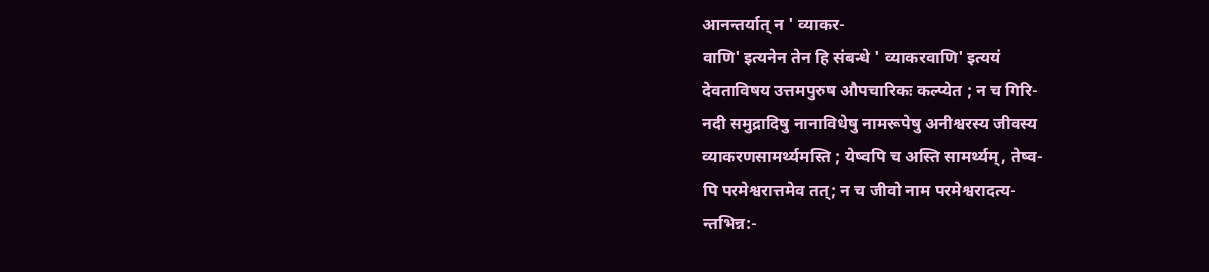आनन्तर्यात् न ' व्याकर-
वाणि' इत्यनेन तेन हि संबन्धे ' व्याकरवाणि' इत्ययं
देवताविषय उत्तमपुरुष औपचारिकः कल्प्येत ; न च गिरि-
नदी समुद्रादिषु नानाविधेषु नामरूपेषु अनीश्वरस्य जीवस्य
व्याकरणसामर्थ्यमस्ति ; येष्वपि च अस्ति सामर्थ्यम्, तेष्व-
पि परमेश्वरात्तमेव तत्; न च जीवो नाम परमेश्वरादत्य-
न्तभिन्न:-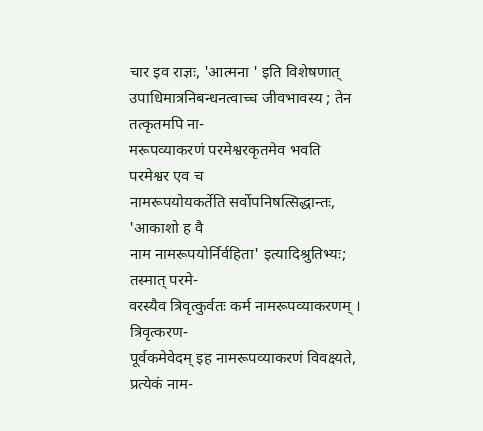चार इव राज्ञः, 'आत्मना ' इति विशेषणात्
उपाधिमात्रनिबन्धनत्वाच्च जीवभावस्य ; तेन तत्कृतमपि ना-
मरूपव्याकरणं परमेश्वरकृतमेव भवति परमेश्वर एव च
नामरूपयोयकर्तेति सर्वोपनिषत्सिद्धान्तः, 'आकाशो ह वै
नाम नामरूपयोर्निर्वहिता' इत्यादिश्रुतिभ्यः; तस्मात् परमे-
वरस्यैव त्रिवृत्कुर्वतः कर्म नामरूपव्याकरणम् । त्रिवृत्करण-
पूर्वकमेवेदम् इह नामरूपव्याकरणं विवक्ष्यते, प्रत्येकं नाम-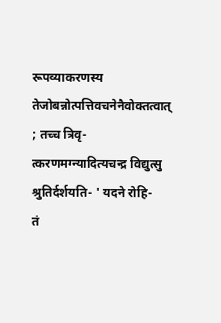रूपव्याकरणस्य तेजोबन्नोत्पत्तिवचनेनैवोक्तत्वात् ; तच्च त्रिवृ-
त्करणमग्न्यादित्यचन्द्र विद्युत्सु श्रुतिर्दर्शयति- ' यदने रोहि-
तं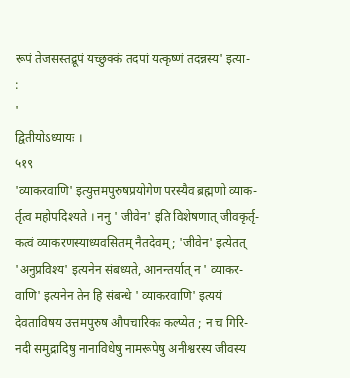रूपं तेजसस्तद्रूपं यच्छुक्कं तदपां यत्कृष्णं तदन्नस्य' इत्या-
:
'
द्वितीयोऽध्यायः ।
५१९
'व्याकरवाणि' इत्युत्तमपुरुषप्रयोगेण परस्यैव ब्रह्मणो व्याक-
र्तृत्व महोपदिश्यते । ननु ' जीवेन' इति विशेषणात् जीवकृर्तृ-
कत्वं व्याकरणस्याध्यवसितम् नैतदेवम्; 'जीवेन' इत्येतत्
'अनुप्रविश्य' इत्यनेन संबध्यते, आनन्तर्यात् न ' व्याकर-
वाणि' इत्यनेन तेन हि संबन्धे ' व्याकरवाणि' इत्ययं
देवताविषय उत्तमपुरुष औपचारिकः कल्प्येत ; न च गिरि-
नदी समुद्रादिषु नानाविधेषु नामरूपेषु अनीश्वरस्य जीवस्य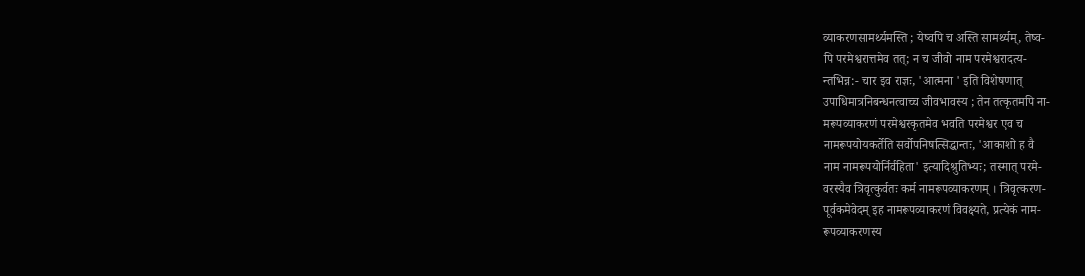व्याकरणसामर्थ्यमस्ति ; येष्वपि च अस्ति सामर्थ्यम्, तेष्व-
पि परमेश्वरात्तमेव तत्; न च जीवो नाम परमेश्वरादत्य-
न्तभिन्न:- चार इव राज्ञः, 'आत्मना ' इति विशेषणात्
उपाधिमात्रनिबन्धनत्वाच्च जीवभावस्य ; तेन तत्कृतमपि ना-
मरूपव्याकरणं परमेश्वरकृतमेव भवति परमेश्वर एव च
नामरूपयोयकर्तेति सर्वोपनिषत्सिद्धान्तः, 'आकाशो ह वै
नाम नामरूपयोर्निर्वहिता' इत्यादिश्रुतिभ्यः; तस्मात् परमे-
वरस्यैव त्रिवृत्कुर्वतः कर्म नामरूपव्याकरणम् । त्रिवृत्करण-
पूर्वकमेवेदम् इह नामरूपव्याकरणं विवक्ष्यते, प्रत्येकं नाम-
रूपव्याकरणस्य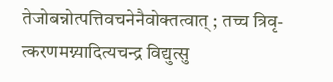तेजोबन्नोत्पत्तिवचनेनैवोक्तत्वात् ; तच्च त्रिवृ-
त्करणमग्न्यादित्यचन्द्र विद्युत्सु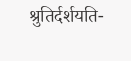श्रुतिर्दर्शयति-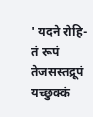' यदने रोहि-
तं रूपं तेजसस्तद्रूपं यच्छुक्कं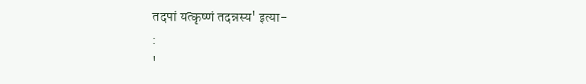तदपां यत्कृष्णं तदन्नस्य' इत्या-
:
'